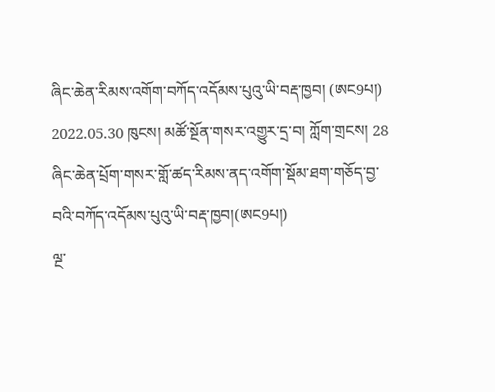ཞིང་ཆེན་རིམས་འགོག་བཀོད་འདོམས་པུའུ་ཡི་བརྡ་ཁྱབ། (ཨང9པ།)
2022.05.30 ཁུངས། མཚོ་སྔོན་གསར་འགྱུར་དྲ་བ། ཀློག་གྲངས། 28
ཞིང་ཆེན་པྲོག་གསར་གློ་ཚད་རིམས་ནད་འགོག་སྡོམ་ཐག་གཅོད་བྱ་བའི་བཀོད་འདོམས་པུའུ་ཡི་བརྡ་ཁྱབ།(ཨང9པ།)
ལྔ་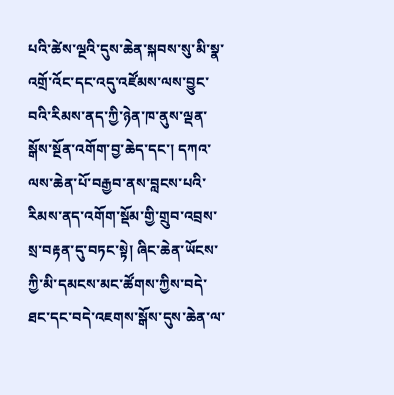པའི་ཚེས་ལྔའི་དུས་ཆེན་སྐབས་སུ་མི་སྣ་འགྲོ་འོང་དང་འདུ་འཛོམས་ལས་བྱུང་བའི་རིམས་ནད་ཀྱི་ཉེན་ཁ་ནུས་ལྡན་སྒོས་སྔོན་འགོག་བྱ་ཆེད་དང་། དཀའ་ལས་ཆེན་པོ་བརྒྱབ་ནས་བླངས་པའི་རིམས་ནད་འགོག་སྡོམ་གྱི་གྲུབ་འབྲས་སྲ་བརྟན་དུ་བཏང་སྟེ། ཞིང་ཆེན་ཡོངས་ཀྱི་མི་དམངས་མང་ཚོགས་ཀྱིས་བདེ་ཐང་དང་བདེ་འཇགས་སྒོས་དུས་ཆེན་ལ་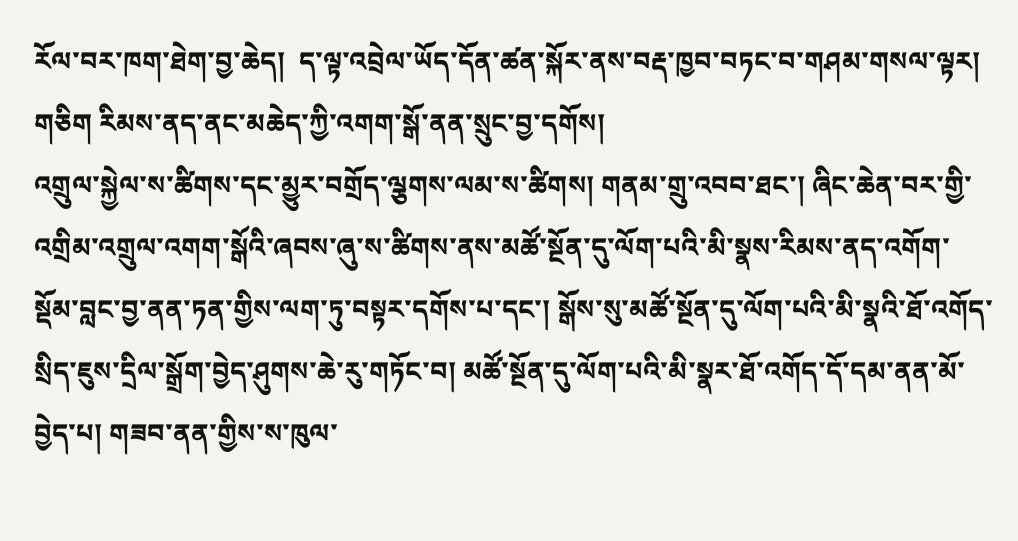རོལ་བར་ཁག་ཐེག་བྱ་ཆེད།  ད་ལྟ་འབྲེལ་ཡོད་དོན་ཚན་སྐོར་ནས་བརྡ་ཁྱབ་བཏང་བ་གཤམ་གསལ་ལྟར།
གཅིག རིམས་ནད་ནང་མཆེད་ཀྱི་འགག་སྒོ་ནན་སྲུང་བྱ་དགོས།
འགྲུལ་སྐྱེལ་ས་ཚིགས་དང་མྱུར་བགྲོད་ལྕགས་ལམ་ས་ཚིགས། གནམ་གྲུ་འབབ་ཐང་། ཞིང་ཆེན་བར་གྱི་འགྲིམ་འགྲུལ་འགག་སྒོའི་ཞབས་ཞུ་ས་ཚིགས་ནས་མཚོ་སྔོན་དུ་ལོག་པའི་མི་སྣས་རིམས་ནད་འགོག་སྡོམ་བླང་བྱ་ནན་ཏན་གྱིས་ལག་ཏུ་བསྟར་དགོས་པ་དང་། སྒོས་སུ་མཚོ་སྔོན་དུ་ལོག་པའི་མི་སྣའི་ཐོ་འགོད་སྲིད་ཇུས་དྲིལ་སྒྲོག་བྱེད་ཤུགས་ཆེ་རུ་གཏོང་བ། མཚོ་སྔོན་དུ་ལོག་པའི་མི་སྣར་ཐོ་འགོད་དོ་དམ་ནན་མོ་བྱེད་པ། གཟབ་ནན་གྱིས་ས་ཁུལ་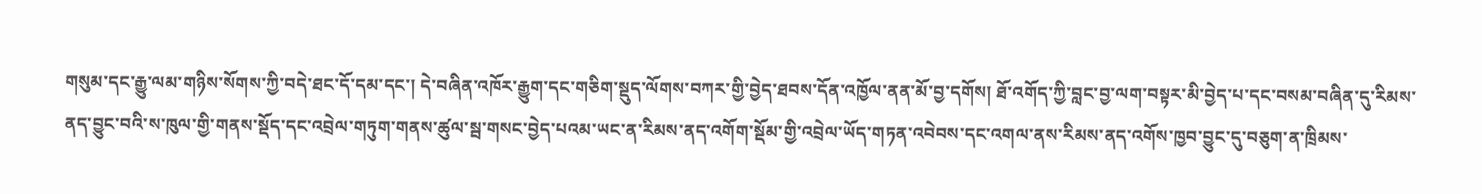གསུམ་དང་རྒྱུ་ལམ་གཉིས་སོགས་ཀྱི་བདེ་ཐང་དོ་དམ་དང་། དེ་བཞིན་འཁོར་རྒྱུག་དང་གཅིག་སྡུད་ལོགས་བཀར་གྱི་བྱེད་ཐབས་དོན་འཁྱོལ་ནན་མོ་བྱ་དགོས། ཐོ་འགོད་ཀྱི་བླང་བྱ་ལག་བསྟར་མི་བྱེད་པ་དང་བསམ་བཞིན་དུ་རིམས་ནད་བྱུང་བའི་ས་ཁུལ་གྱི་གནས་སྡོད་དང་འབྲེལ་གཏུག་གནས་ཚུལ་སྦ་གསང་བྱེད་པའམ་ཡང་ན་རིམས་ནད་འགོག་སྡོམ་གྱི་འབྲེལ་ཡོད་གཏན་འབེབས་དང་འགལ་ནས་རིམས་ནད་འགོས་ཁྱབ་བྱུང་དུ་བཅུག་ན་ཁྲིམས་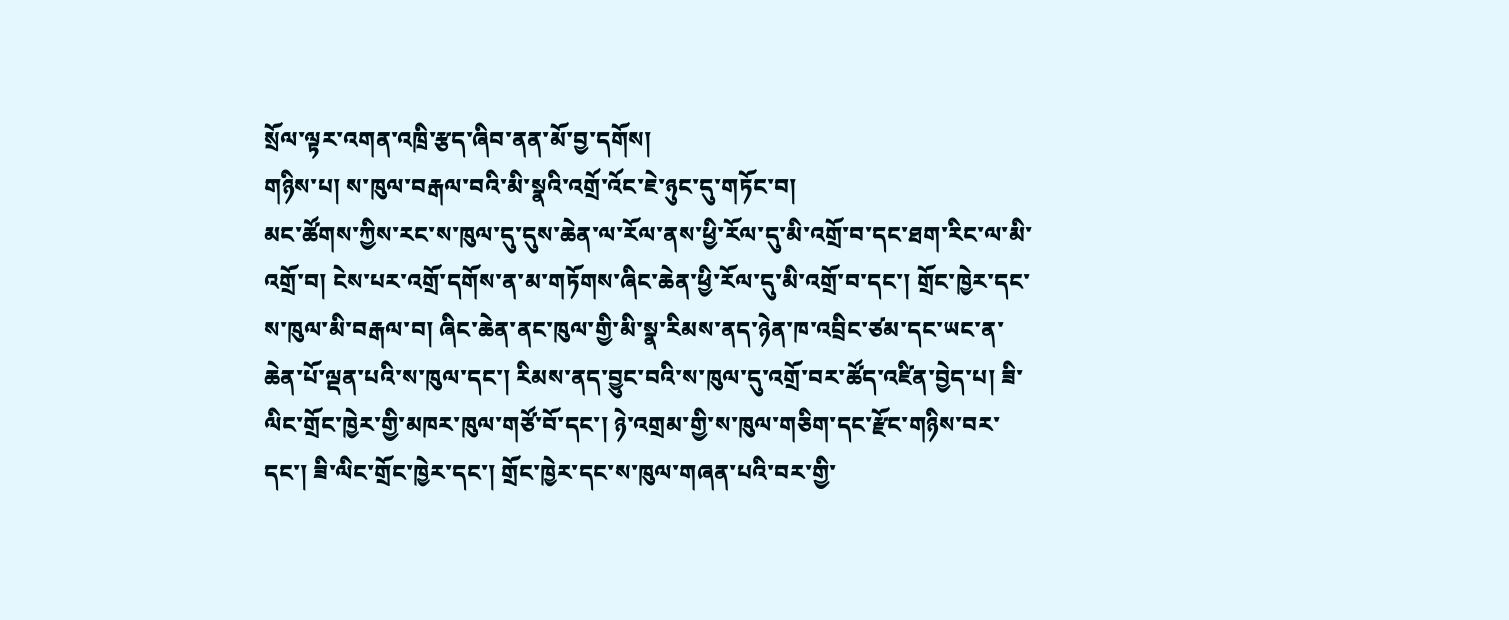སྲོལ་ལྟར་འགན་འཁྲི་རྩད་ཞིབ་ནན་མོ་བྱ་དགོས།
གཉིས་པ། ས་ཁུལ་བརྒལ་བའི་མི་སྣའི་འགྲོ་འོང་ཇེ་ཉུང་དུ་གཏོང་བ།
མང་ཚོགས་ཀྱིས་རང་ས་ཁུལ་དུ་དུས་ཆེན་ལ་རོལ་ནས་ཕྱི་རོལ་དུ་མི་འགྲོ་བ་དང་ཐག་རིང་ལ་མི་འགྲོ་བ། ངེས་པར་འགྲོ་དགོས་ན་མ་གཏོགས་ཞིང་ཆེན་ཕྱི་རོལ་དུ་མི་འགྲོ་བ་དང་། གྲོང་ཁྱེར་དང་ས་ཁུལ་མི་བརྒལ་བ། ཞིང་ཆེན་ནང་ཁུལ་གྱི་མི་སྣ་རིམས་ནད་ཉེན་ཁ་འབྲིང་ཙམ་དང་ཡང་ན་ཆེན་པོ་ལྡན་པའི་ས་ཁུལ་དང་། རིམས་ནད་བྱུང་བའི་ས་ཁུལ་དུ་འགྲོ་བར་ཚོད་འཛིན་བྱེད་པ། ཟི་ལིང་གྲོང་ཁྱེར་གྱི་མཁར་ཁུལ་གཙོ་བོ་དང་། ཉེ་འགྲམ་གྱི་ས་ཁུལ་གཅིག་དང་རྫོང་གཉིས་བར་དང་། ཟི་ལིང་གྲོང་ཁྱེར་དང་། གྲོང་ཁྱེར་དང་ས་ཁུལ་གཞན་པའི་བར་གྱི་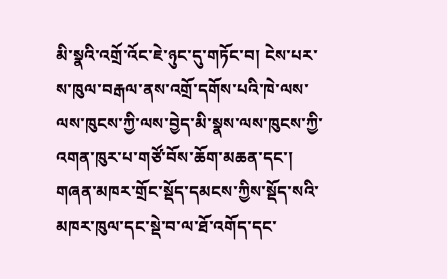མི་སྣའི་འགྲོ་འོང་ཇེ་ཉུང་དུ་གཏོང་བ། ངེས་པར་ས་ཁུལ་བརྒལ་ནས་འགྲོ་དགོས་པའི་ཁེ་ལས་ལས་ཁུངས་ཀྱི་ལས་བྱེད་མི་སྣས་ལས་ཁུངས་ཀྱི་འགན་ཁུར་པ་གཙོ་བོས་ཆོག་མཆན་དང་། གཞན་མཁར་གྲོང་སྡོད་དམངས་ཀྱིས་སྡོད་སའི་མཁར་ཁུལ་དང་སྡེ་བ་ལ་ཐོ་འགོད་དང་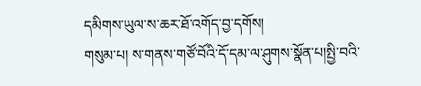དམིགས་ཡུལ་ས་ཆར་ཐོ་འགོད་བྱ་དགོས།
གསུམ་པ། ས་གནས་གཙོ་བོའི་དོ་དམ་ལ་ཤུགས་སྣོན་པ།སྤྱི་བའི་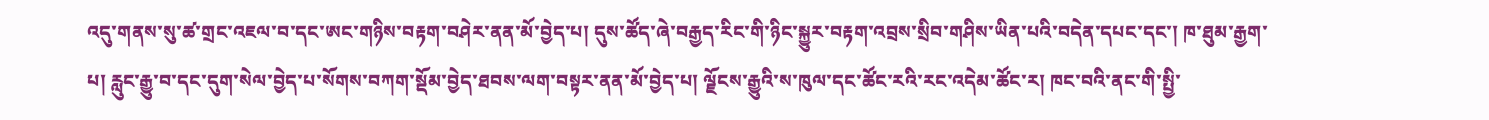འདུ་གནས་སུ་ཚ་གྲང་འཇལ་བ་དང་ཨང་གཉིས་བརྟག་བཤེར་ནན་མོ་བྱེད་པ། དུས་ཚོད་ཞེ་བརྒྱད་རིང་གི་ཉིང་སྐྱུར་བརྟག་འབྲས་སྲིབ་གཤིས་ཡིན་པའི་བདེན་དཔང་དང་། ཁ་ཐུམ་རྒྱག་པ། རླུང་རྒྱུ་བ་དང་དུག་སེལ་བྱེད་པ་སོགས་བཀག་སྡོམ་བྱེད་ཐབས་ལག་བསྟར་ནན་མོ་བྱེད་པ། ལྗོངས་རྒྱུའི་ས་ཁུལ་དང་ཚོང་རའི་རང་འདེམ་ཚོང་ར། ཁང་བའི་ནང་གི་སྤྱི་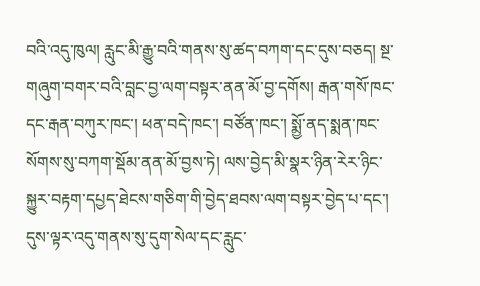བའི་འདུ་ཁུལ། རླུང་མི་རྒྱུ་བའི་གནས་སུ་ཚད་བཀག་དང་དུས་བཅད། སྔ་གཞུག་བགར་བའི་བླང་བྱ་ལག་བསྟར་ནན་མོ་བྱ་དགོས། རྒན་གསོ་ཁང་དང་རྒན་བཀུར་ཁང་། ཕན་བདེ་ཁང་། བཙོན་ཁང་། སྨྱོ་ནད་སྨན་ཁང་སོགས་སུ་བཀག་སྡོམ་ནན་མོ་བྱས་ཏེ། ལས་བྱེད་མི་སྣར་ཉིན་རེར་ཉིང་སྐྱུར་བརྟག་དཔྱད་ཐེངས་གཅིག་གི་བྱེད་ཐབས་ལག་བསྟར་བྱེད་པ་དང་། དུས་ལྟར་འདུ་གནས་སུ་དུག་སེལ་དང་རླུང་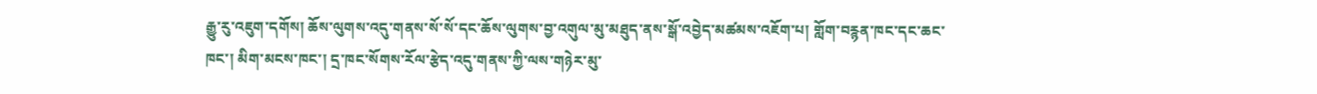རྒྱུ་རུ་འཇུག་དགོས། ཆོས་ལུགས་འདུ་གནས་སོ་སོ་དང་ཆོས་ལུགས་བྱ་འགུལ་མུ་མཐུད་ནས་སྒོ་འབྱེད་མཚམས་འཇོག་པ། གློག་བརྙན་ཁང་དང་ཆང་ཁང་། མིག་མངས་ཁང་། དྲ་ཁང་སོགས་རོལ་རྩེད་འདུ་གནས་ཀྱི་ལས་གཉེར་མུ་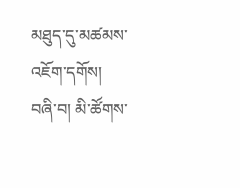མཐུད་དུ་མཚམས་འཇོག་དགོས།            བཞི་བ། མི་ཚོགས་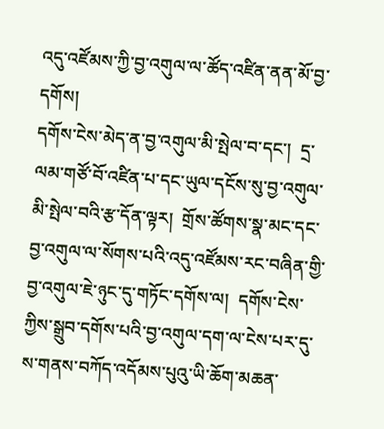འདུ་འཛོམས་ཀྱི་བྱ་འགུལ་ལ་ཚོད་འཛིན་ནན་མོ་བྱ་དགོས།
དགོས་ངེས་མེད་ན་བྱ་འགུལ་མི་སྤེལ་བ་དང་།  དྲ་ལམ་གཙོ་བོ་འཛིན་པ་དང་ཡུལ་དངོས་སུ་བྱ་འགུལ་མི་སྤེལ་བའི་རྩ་དོན་ལྟར།  གྲོས་ཚོགས་སྣ་མང་དང་བྱ་འགུལ་ལ་སོགས་པའི་འདུ་འཛོམས་རང་བཞིན་གྱི་བྱ་འགུལ་ཇེ་ཉུང་དུ་གཏོང་དགོས་ལ།  དགོས་ངེས་ཀྱིས་སྒྲུབ་དགོས་པའི་བྱ་འགུལ་དག་ལ་ངེས་པར་དུ་ས་གནས་བཀོད་འདོམས་པུའུ་ཡི་ཆོག་མཆན་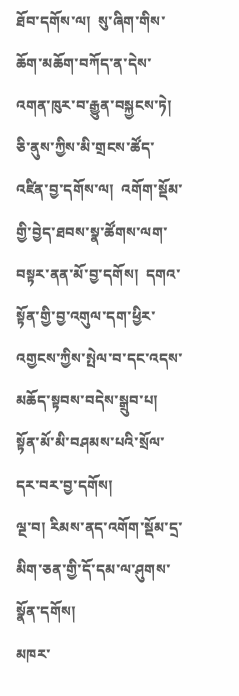ཐོབ་དགོས་ལ།  སུ་ཞིག་གིས་ཆོག་མཆོག་བཀོད་ན་དེས་འགན་ཁུར་བ་རྒྱུན་བསྐྱངས་ཏེ། ཅི་ནུས་ཀྱིས་མི་གྲངས་ཚོད་འཛིན་བྱ་དགོས་ལ།  འགོག་སྡོམ་གྱི་བྱེད་ཐབས་སྣ་ཚོགས་ལག་བསྟར་ནན་མོ་བྱ་དགོས།  དགའ་སྟོན་གྱི་བྱ་འགུལ་དག་ཕྱིར་འགྱངས་ཀྱིས་སྤེལ་བ་དང་འདས་མཆོད་སྟབས་བདེས་སྒྲུབ་པ། སྟོན་མོ་མི་བཤམས་པའི་སྲོལ་དར་བར་བྱ་དགོས།
ལྔ་བ། རིམས་ནད་འགོག་སྡོམ་དྲ་མིག་ཅན་གྱི་དོ་དམ་ལ་ཤུགས་སྣོན་དགོས།
མཁར་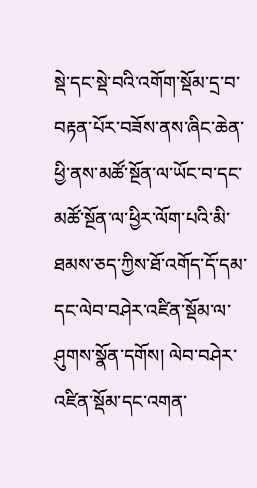སྡེ་དང་སྡེ་བའི་འགོག་སྡོམ་དྲ་བ་བརྟན་པོར་བཟོས་ནས་ཞིང་ཆེན་ཕྱི་ནས་མཚོ་སྔོན་ལ་ཡོང་བ་དང་མཚོ་སྔོན་ལ་ཕྱིར་ལོག་པའི་མི་ཐམས་ཅད་ཀྱིས་ཐོ་འགོད་དོ་དམ་དང་ལེབ་བཤེར་འཛིན་སྡོམ་ལ་ཤུགས་སྣོན་དགོས། ལེབ་བཤེར་འཛིན་སྡོམ་དང་འགན་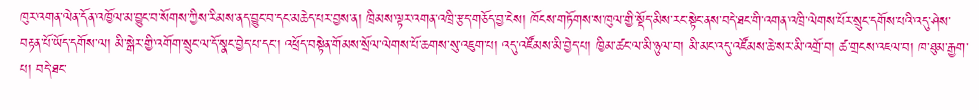ཁུར་འགན་ལེན་དོན་འཁྱོལ་མ་བྱུང་བ་སོགས་ཀྱིས་རིམས་ནད་བྱུང་བ་དང་མཆེད་པར་བྱས་ན། ཁྲིམས་ལྟར་འགན་འཁྲི་རྩད་གཅོད་བྱ་ངེས། ཁོངས་གཏོགས་ས་ཁུལ་གྱི་སྡོད་མིས་རང་སྟེང་ནས་བདེ་ཐང་གི་འགན་འཁྲི་ལེགས་པོར་སྲུང་དགོས་པའི་འདུ་ཤེས་བརྟན་པོ་ཡོད་དགོས་ལ། མི་སྒེར་གྱི་འགོག་སྲུང་ལ་དོ་སྣང་བྱེད་པ་དང་། འཕྲོད་བསྟེན་གོམས་སྲོལ་ལེགས་པོ་ཆགས་སུ་འཇུག་པ། འདུ་འཛོམས་མི་བྱེད་པ། ཁྱིམ་ཚང་ལ་མི་ཉུལ་བ། མི་མང་འདུ་འཛོམས་ཆེ་སར་མི་འགྲོ་བ། ཚ་གྲངས་འཇལ་བ། ཁ་ཐུམ་རྒྱག་པ། བདེ་ཐང་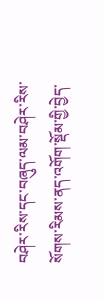བཤེར་རིས་དང་བཞུད་ལམ་བཤེར་རིས་སོགས་རིམས་ནད་འགོག་སྡོམ་གྱི་བྱེད་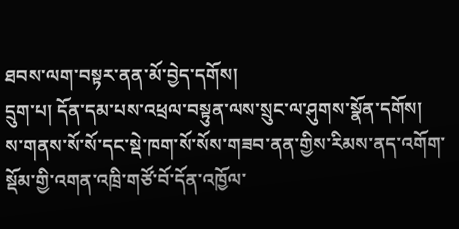ཐབས་ལག་བསྟར་ནན་མོ་བྱེད་དགོས།
དྲུག་པ། དོན་དམ་པས་འཕྲལ་བསྟུན་ལས་སྲུང་ལ་ཤུགས་སྣོན་དགོས།
ས་གནས་སོ་སོ་དང་སྡེ་ཁག་སོ་སོས་གཟབ་ནན་གྱིས་རིམས་ནད་འགོག་སྡོམ་གྱི་འགན་འཁྲི་གཙོ་བོ་དོན་འཁྱོལ་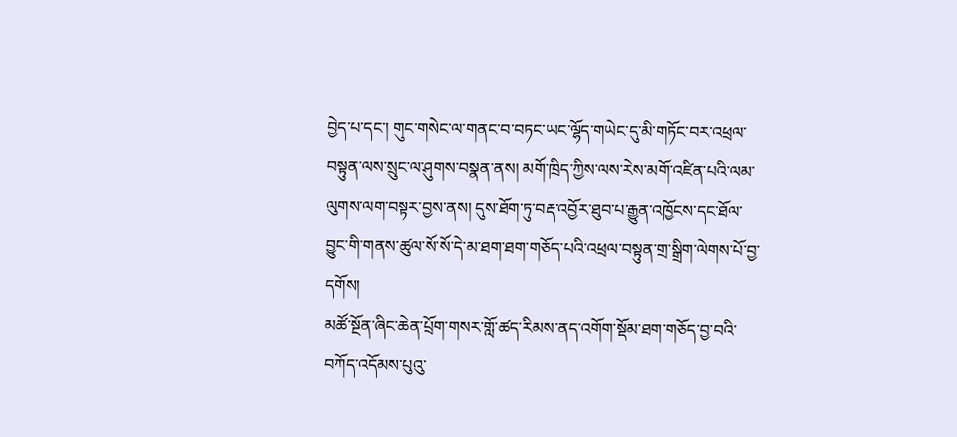བྱེད་པ་དང་། གུང་གསེང་ལ་གནང་བ་བཏང་ཡང་ལྷོད་གཡེང་དུ་མི་གཏོང་བར་འཕྲལ་བསྟུན་ལས་སྲུང་ལ་ཤུགས་བསྣན་ནས། མགོ་ཁྲིད་ཀྱིས་ལས་རེས་མགོ་འཛིན་པའི་ལམ་ལུགས་ལག་བསྟར་བྱས་ནས། དུས་ཐོག་ཏུ་བརྡ་འབྱོར་ཐུབ་པ་རྒྱུན་འཁྱོངས་དང་ཐོལ་བྱུང་གི་གནས་ཚུལ་སོ་སོ་དེ་མ་ཐག་ཐག་གཅོད་པའི་འཕྲལ་བསྟུན་གྲ་སྒྲིག་ལེགས་པོ་བྱ་དགོས།
མཚོ་སྔོན་ཞིང་ཆེན་པྲོག་གསར་གློ་ཚད་རིམས་ནད་འགོག་སྡོམ་ཐག་གཅོད་བྱ་བའི་བཀོད་འདོམས་པུའུ་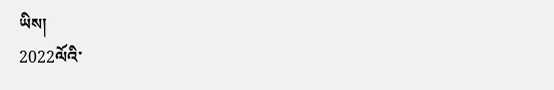ཡིས།                                                                                                            2022ལོའི་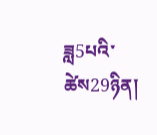ཟླ5པའི་ཚེས29ཉིན།